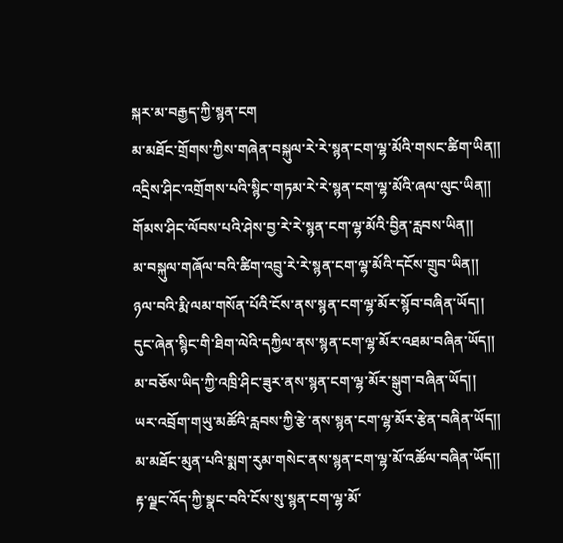སྐར་མ་བརྒྱད་ཀྱི་སྙན་ངག
མ་མཐོང་གྲོགས་ཀྱིས་གཞེན་བསྐུལ་རེ་རེ་སྙན་ངག་ལྷ་མོའི་གསང་ཚིག་ཡིན།།
འདྲིས་ཤིང་འགྲོགས་པའི་སྙིང་གཏམ་རེ་རེ་སྙན་ངག་ལྷ་མོའི་ཞལ་ལུང་ཡིན།།
གོམས་ཤིང་ལོབས་པའི་ཤེས་བྱ་རེ་རེ་སྙན་ངག་ལྷ་མོའི་བྱིན་རླབས་ཡིན།།
མ་བསྐུལ་གཞོལ་བའི་ཚིག་འབྲུ་རེ་རེ་སྙན་ངག་ལྷ་མོའི་དངོས་གྲུབ་ཡིན།།
ཉལ་བའི་རྨི་ལམ་གསོན་པོའི་ངོས་ནས་སྙན་ངག་ལྷ་མོར་སྙོབ་བཞིན་ཡོད།།
དུང་ཞེན་སྙིང་གི་ཐིག་ལེའི་དཀྱིལ་ནས་སྙན་ངག་ལྷ་མོར་འཐམ་བཞིན་ཡོད།།
མ་བཅོས་ཡིད་ཀྱི་འཁྲི་ཤིང་ཟུར་ནས་སྙན་ངག་ལྷ་མོར་སྒུག་བཞིན་ཡོད།།
ཡར་འབྲོག་གཡུ་མཚོའི་རླབས་ཀྱི་རྩེ་ནས་སྙན་ངག་ལྷ་མོར་རྩེན་བཞིན་ཡོད།།
མ་མཐོང་མུན་པའི་སྨག་རུམ་གསེང་ནས་སྙན་ངག་ལྷ་མོ་འཚོལ་བཞིན་ཡོད།།
རྟ་ལྗང་འོད་ཀྱི་སྣང་བའི་ངོས་སུ་སྙན་ངག་ལྷ་མོ་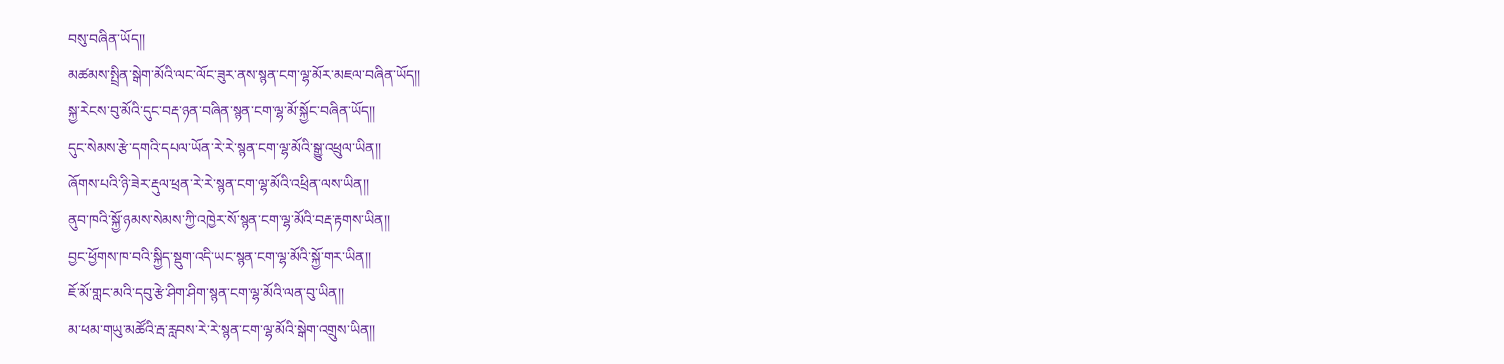བསུ་བཞིན་ཡོད།།
མཚམས་སྤྲིན་སྒེག་མོའི་ལང་ལོང་ཟུར་ནས་སྙན་ངག་ལྷ་མོར་མཇལ་བཞིན་ཡོད།།
སྐྱ་རེངས་བུ་མོའི་དུང་བརྡ་ཉན་བཞིན་སྙན་ངག་ལྷ་མོ་སྐྱོང་བཞིན་ཡོད།།
དུང་སེམས་རྩེ་དགའི་དཔལ་ཡོན་རེ་རེ་སྙན་ངག་ལྷ་མོའི་སྒྱུ་འཕྲུལ་ཡིན།།
ཞོགས་པའི་ཉི་ཟེར་རྡུལ་ཕྲན་རེ་རེ་སྙན་ངག་ལྷ་མོའི་འཕྲིན་ལས་ཡིན།།
ནུབ་ཁའི་སྐྱོ་ཉམས་སེམས་ཀྱི་འཁྱེར་སོ་སྙན་ངག་ལྷ་མོའི་བརྡ་རྟགས་ཡིན།།
བྱང་ཕྱོགས་ཁ་བའི་སྐྱིད་སྡུག་འདི་ཡང་སྙན་ངག་ལྷ་མོའི་སྐྱོ་གར་ཡིན།།
ཇོ་མོ་གླང་མའི་དབུ་རྩེ་ཤིག་ཤིག་སྙན་ངག་ལྷ་མོའི་ལན་བུ་ཡིན།།
མ་ཕམ་གཡུ་མཚོའི་རྦ་རླབས་རེ་རེ་སྙན་ངག་ལྷ་མོའི་སྒེག་འགྲུས་ཡིན།།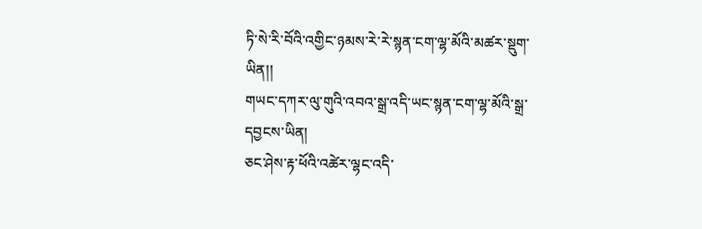ཏི་སེ་རི་བོའི་འགྱིང་ཉམས་རེ་རེ་སྙན་ངག་ལྷ་མོའི་མཚར་སྡུག་ཡིན།།
གཡང་དཀར་ལུ་གུའི་འབའ་སྒྲ་འདི་ཡང་སྙན་ངག་ལྷ་མོའི་སྒྲ་དབྱངས་ཡིན།
ཅང་ཤེས་རྟ་ཕོའི་འཚེར་ལྷང་འདི་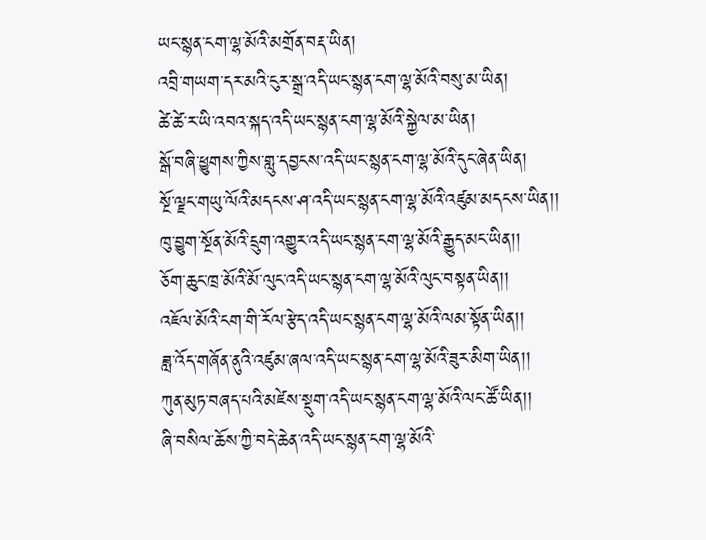ཡང་སྙན་ངག་ལྷ་མོའི་མགྲོན་བརྡ་ཡིན།
འབྲི་གཡག་དར་མའི་ངུར་སྒྲ་འདི་ཡང་སྙན་ངག་ལྷ་མོའི་བསུ་མ་ཡིན།
ཚེ་ཚེ་ར་ཡི་འབའ་སྐད་འདི་ཡང་སྙན་ངག་ལྷ་མོའི་སྐྱེལ་མ་ཡིན།
སྒོ་བཞི་ཕྱུགས་ཀྱིས་གླུ་དབྱངས་འདི་ཡང་སྙན་ངག་ལྷ་མོའི་དུང་ཞེན་ཡིན།
སྔོ་ལྗང་གཡུ་ལོའི་མདངས་ཤ་འདི་ཡང་སྙན་ངག་ལྷ་མོའི་འཛུམ་མདངས་ཡིན།།
ཁུ་བྱུག་སྔོན་མོའི་དྲུག་འགྱུར་འདི་ཡང་སྙན་ངག་ལྷ་མོའི་རྒྱུད་མང་ཡིན།།
ཅོག་ཆུང་ཁྲ་མོའི་མོ་ལུང་འདི་ཡང་སྙན་ངག་ལྷ་མོའི་ལུང་བསྟན་ཡིན།།
འཇོལ་མོའི་ངག་གི་རོལ་རྩེད་འདི་ཡང་སྙན་ངག་ལྷ་མོའི་ལམ་སྟོན་ཡིན།།
ཟླ་འོད་གཞོན་ནུའི་འཛུམ་ཞལ་འདི་ཡང་སྙན་ངག་ལྷ་མོའི་ཟུར་མིག་ཡིན།།
ཀུན་མུཏ་བཞད་པའི་མཛེས་སྡུག་འདི་ཡང་སྙན་ངག་ལྷ་མོའི་ལང་ཚོ་ཡིན།།
ཞི་བསིལ་ཆོས་ཀྱི་བདེ་ཆེན་འདི་ཡང་སྙན་ངག་ལྷ་མོའི་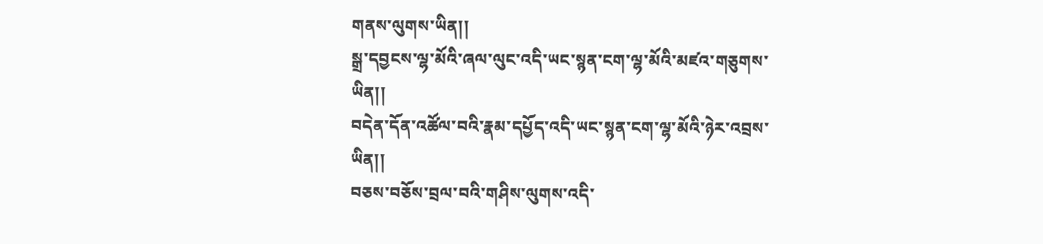གནས་ལུགས་ཡིན།།
སྒྲ་དབྱངས་ལྷ་མོའི་ཞལ་ལུང་འདི་ཡང་སྙན་ངག་ལྷ་མོའི་མཛའ་གཅུགས་ཡིན།།
བདེན་དོན་འཚོལ་བའི་རྣམ་དཔྱོད་འདི་ཡང་སྙན་ངག་ལྷ་མོའི་ཉེར་འབྲས་ཡིན།།
བཅས་བཅོས་བྲལ་བའི་གཤིས་ལུགས་འདི་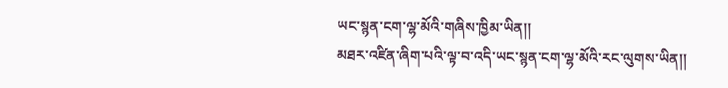ཡང་སྙན་ངག་ལྷ་མོའི་གཞིས་ཁྱིམ་ཡིན།།
མཐར་འཛིན་ཞིག་པའི་ལྟ་བ་འདི་ཡང་སྙན་ངག་ལྷ་མོའི་རང་ལུགས་ཡིན།།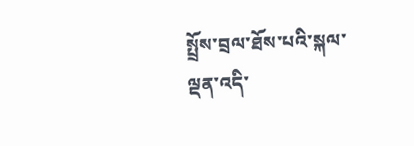སྤྲོས་བྲལ་ཐོས་པའི་སྐལ་ལྡན་འདི་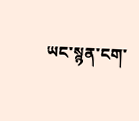ཡང་སྙན་ངག་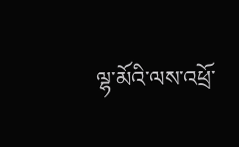ལྷ་མོའི་ལས་འཕྲོ་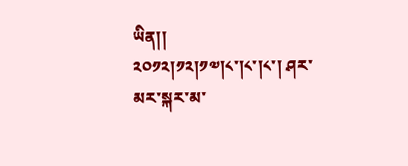ཡིན།།
༢༠༡༢།༡༢།༡༧།༨་།༨་།༨་། ཤར་མར་སྐར་མ་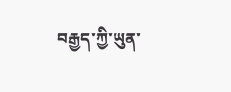བརྒྱད་ཀྱི་ཡུན་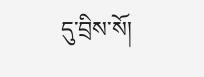དུ་བྲིས་སོ།